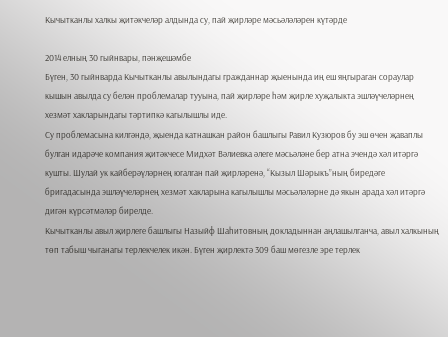Кычытканлы халкы җитәкчеләр алдында су, пай җирләре мәсьәләләрен күтәрде

2014 елның 30 гыйнвары, пәнҗешәмбе
Бүген, 30 гыйнварда Кычытканлы авылындагы гражданнар җыенында иң еш яңгыраган сораулар кышын авылда су белән проблемалар тууына, пай җирләре һәм җирле хуҗалыкта эшләүчеләрнең хезмәт хакларындагы тәртипкә кагылышлы иде.
Су проблемасына килгәндә, җыенда катнашкан район башлыгы Равил Кузюров бу эш өчен җаваплы булган идарәче компания җитәкчесе Мидхәт Вәлиевка әлеге мәсьәләне бер атна эчендә хәл итәргә кушты. Шулай ук кайберәүләрнең югалган пай җирләренә, “Кызыл Шәрыкъ”ның биредәге бригадасында эшләүчеләрнең хезмәт хакларына кагылышлы мәсьәләләрне дә якын арада хәл итәргә дигән күрсәтмәләр бирелде.
Кычытканлы авыл җирлеге башлыгы Назыйф Шаһитовның докладыннан аңлашылганча, авыл халкының төп табыш чыганагы терлекчелек икән. Бүген җирлектә 309 баш мөгезле эре терлек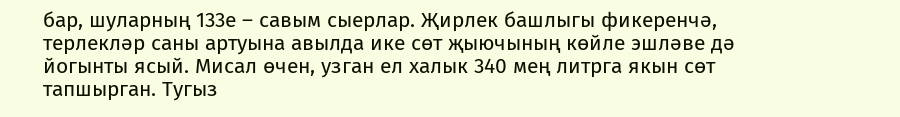бар, шуларның 133е – савым сыерлар. Җирлек башлыгы фикеренчә, терлекләр саны артуына авылда ике сөт җыючының көйле эшләве дә йогынты ясый. Мисал өчен, узган ел халык 340 мең литрга якын сөт тапшырган. Тугыз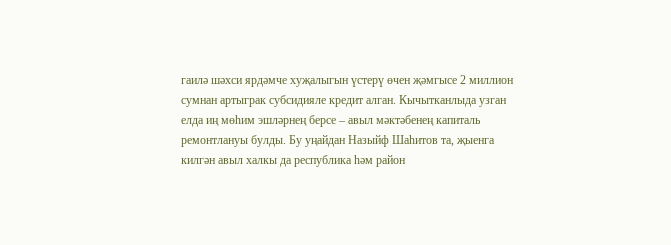гаилә шәхси ярдәмче хуҗалыгын үстерү өчен җәмгысе 2 миллион сумнан артыграк субсидияле кредит алган. Кычытканлыда узган елда иң мөһим эшләрнең берсе – авыл мәктәбенең капиталь ремонтлануы булды. Бу уңайдан Назыйф Шаһитов та, җыенга килгән авыл халкы да республика һәм район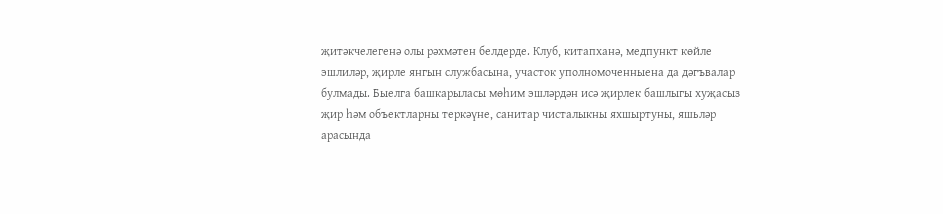җитәкчелегенә олы рәхмәтен белдерде. Клуб, китапханә, медпункт көйле эшлиләр, җирле янгын службасына, участок уполномоченныена да дәгъвалар булмады. Быелга башкарыласы мөһим эшләрдән исә җирлек башлыгы хуҗасыз җир һәм объектларны теркәүне, санитар чисталыкны яхшыртуны, яшьләр арасында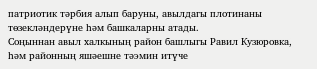патриотик тәрбия алып баруны, авылдагы плотинаны төзекләндерүне һәм башкаларны атады.
Соңыннан авыл халкының район башлыгы Равил Кузюровка, һәм районның яшәешне тәэмин итүче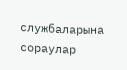службаларына сораулар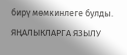бирү мөмкинлеге булды.
ЯҢАЛЫКЛАРГА ЯЗЫЛУ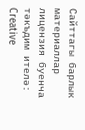Сайттагы барлык материаллар лицензия буенча тәкъдим ителә:
Creative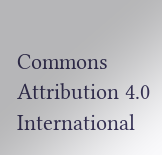Commons Attribution 4.0 International